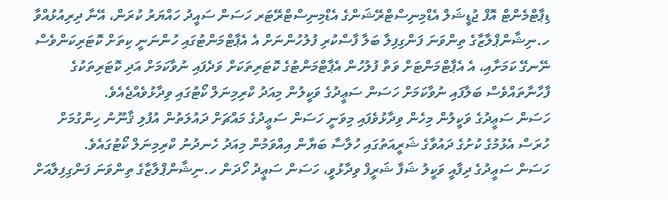ޑިޕާޓްމެންޓް އޮފް ޖުޑީޝަލް އެޑްމިނިސްޓްރޭޝަންގެ އެޑްމިނިސްޓްރޭޓަރ ހަސަން ސައީދު ހައްޔަރު ކުރަން، އޭނާ ދިރިއުޅުއްވާ ހ.ނިޝާންޕްލާޒާގެ ތިންވަނަ ފަންގިފިލާ ބަލާ ފާސްކުރި ފުލުހުންނަށް އެ އެޕާޓްމަންޓުގައި ހުންނަނީ ކިތަށް ކޮޓަރިކަންވެސް ނޭނގޭ ކަމަށާއި، އެ އެޕާޓްމަންޓަށް ވަތް ފުލުހުން އެޕާޓްމަންޓުގެ ކޮޓަރިތަކަށް ވަދެފައި ނުވާކަމަށް އަދި ކޮޓަރިތަކުގެ ފާހާނާތައްވެސް ބަލާފައި ނުވާކަމަށް ހަސަން ސަޢީދުގެ ވަކީލުން މިއަދު ކްރިމިނަލް ކޯޓުގައި ވިދާޅުވެއްޖެއެވެ.
ހަސަން ސަޢީދުގެ ވަކީލުން މިހެން ވިދާޅުވެފައި މިވަނީ ހަސަން ސަޢީދުގެ މައްޗަށް ދައުލަތުން އުފުލި ޤާނޫނު ހިންގުމަށް ހުރަސް އެޅުމުގެ ކުށުގެ ދައުވާގެ ޝަރީއަތުގައި ހުލާސާ ބަޔާން އިއްވަމުން މިއަދު ހެނދުނު ކްރިމިނަލް ކޯޓުގައެވެ.
ހަސަން ސަޢީދުގެ ދިފާއީ ވަކީލު ޝަފާ ޝަރީފް ވިދާޅުވީ، ހަސަން ސަޢީދު ހޯދަން ހ.ނިޝާންޕްލާޒާގެ ތިންވަނަ ފަންގިފިލާއަށް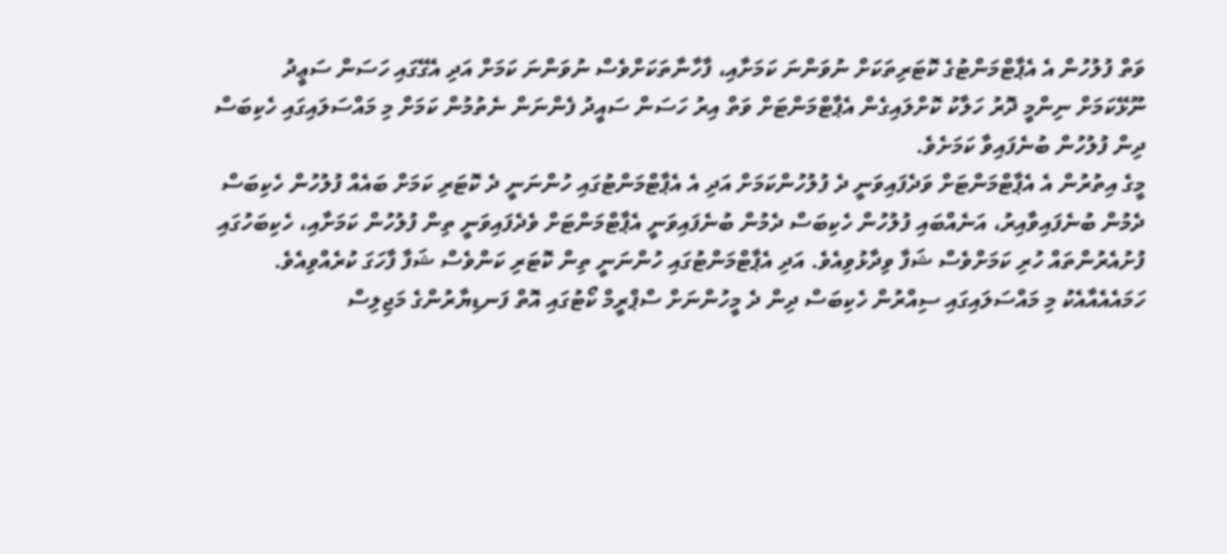ވަތް ފުލުހުން އެ އެޕާޓްމަންޓުގެ ކޮޓަރިތަކަށް ނުވަންނަ ކަމަށާއި، ފާހާނާތަކަށްވެސް ނުވަންނަ ކަމަށް އަދި އެގޭގައި ހަސަން ސަޢީދު ނޫޅޭކަމަށް ނިންމީ ދޮރު ހަލާކު ކޮށްލައިގެން އެޕާޓްމަންޓަށް ވަތް އިރު ހަސަން ސައީދު ފެންނަން ނެތުމުން ކަމަށް މި މައްސަލައިގައި ހެކިބަސް ދިން ފުލުހުން ބުނެފައިވާ ކަމަށެވެ.
މީގެ އިތުރުން އެ އެޕާޓްމަންޓަށް ވަދެފައިވަނީ ދެ ފުލުހުންކަމަށް އަދި އެ އެޕާޓްމަންޓުގައި ހުންނަނީ ދެ ކޮޓަރި ކަމަށް ބައެއް ފުލުހުން ހެކިބަސް ދެމުން ބުނެފައިވާއިރު، އަނެއްބައި ފުލުހުން ހެކިބަސް ދެމުން ބުނެފައިވަނީ އެޕާޓްމަންޓަށް ވެދެފައިވަނީ ތިން ފުލުހުން ކަމަށާއި، ހެކިބަހުގައި ފުށުއެރުންތައް ހުރި ކަމަށްވެސް ޝަފާ ވިދާޅުވިއެވެ. އަދި އެޕާޓްމަންޓުގައި ހުންނަނީ ތިން ކޮޓަރި ކަންވެސް ޝަފާ ފާހަގަ ކުރެއްވިއެވެ.
ހަމައެއެއާއެކު މި މައްސަލައިގައި ސިއްރުން ހެކިބަސް ދިން ދެ މީހުންނަށް ސްޕްރީމް ކޯޓުގައި އޮތް ފަނޑިޔާރުންގެ މަޖިލިސް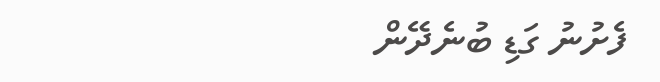ފެށުނު ގަޑި ބުނެދޭން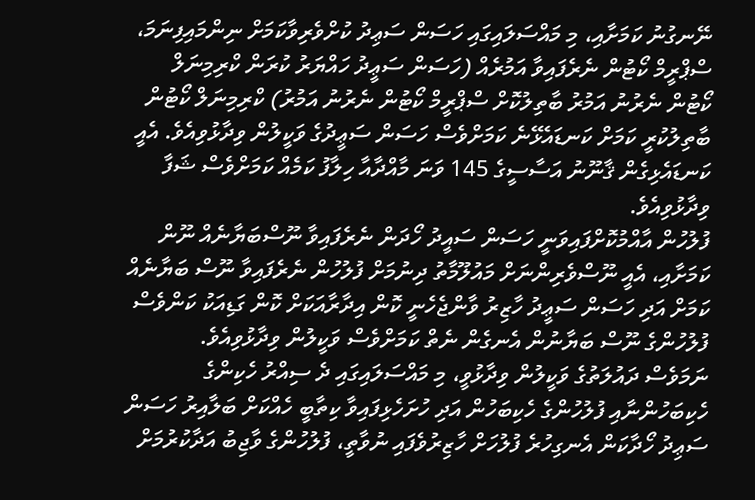ނޭނގުނު ކަމަށާއި، މި މައްސަލައިގައި ހަސަން ސަޢިދު ކުށްވެރިވާކަމަށް ނިންމައިފިނަމަ، ސްޕްރީމް ކޯޓުން ނެރެފައިވާ އަމުރެއް (ހަސަން ސަޢީދު ހައްޔަރު ކުރަން ކްރިމިނަލް ކޯޓުން ނެރުނު އަމުރު ބާތިލުކޮށް ސްޕްރީމް ކޯޓުން ނެރުނު އަމުރު) ކްރިމިނަލް ކޯޓުން ބާތިލުކުރީ ކަމަށް ކަނޑައެޅޭނެ ކަމަށްވެސް ހަސަން ސަޢީދުގެ ވަކީލުން ވިދާޅުވިއެވެ. އެއީ ކަނޑައެޅިގެން ޤާނޫނު އަސާސީގެ 145 ވަނަ މާއްދާއާ ހިލާފު ކަމެއް ކަމަށްވެސް ޝަފާ ވިދާޅުވިއެވެ.
ފުލުހުން އާއްމުކޮށްފައިވަނީ ހަސަން ސައީދު ހޯދަން ނެރެފައިވާ ނޫސްބަޔާނެއް ނޫން ކަމަށާއި، އެއީ ނޫސްވެރިންނަށް މައުލޫމާތު ދިނުމަށް ފުލުހުން ނެރެފައިވާ ނޫސް ބަޔާނެއް ކަމަށް އަދި ހަސަން ސަޢީދު ހާޒިރު ވާންޖެހެނީ ކޮން އިދާރާއަކަށް ކޮން ގަޑިއަކު ކަންވެސް ފުލުހުންގެ ނޫސް ބަޔާނުން އެނގެން ނެތް ކަމަށްވެސް ވަކީލުން ވިދާޅުވިއެވެ.
ނަމަވެސް ދައުލަތުގެ ވަކީލުން ވިދާޅުވީ، މި މައްސަލައިގައި ދެ ސިއްރު ހެކިންގެ ހެކިބަހުންނާއި ފުލުހުންގެ ހެކިބަހުން އަދި ހުށަހެޅިފައިވާ ކިތާބީ ހެއްކަށް ބަލާއިރު ހަސަން ސަޢިދު ހޯދާކަން އެނގިހުރެ ފުލުހަށް ހާޒިރުވެފައި ނުވާތީ، ފުލުހުންގެ ވާޖިބު އަދާކުރުމަށް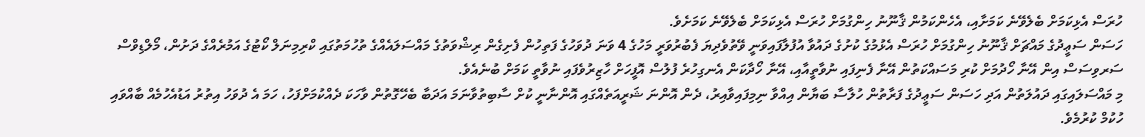ހުރަސް އެޅިކަމަށް ބެލެވޭނެ ކަމަށާއި، އެހެންކަމުން ޤާނޫނު ހިންގުމަށް ހުރަސް އެޅިކަމަށް ބެލެވޭނެ ކަމަށެވެ.
ހަސަން ސަޢީދުގެ މައްޗަށް ޤާނޫނު ހިންގުމަށް ހުރަސް އެޅުމުގެ ކުށުގެ ދައުވާ އުފުލާފައިވަނީ ވޭތުވެދިޔަ ފެބުރުވަރީ މަހުގެ 4 ވަނަ ދުވަހުގެ ފަތިހުން ފެށިގެން ރިޝްވަތުގެ މައްސަލައެއްގެ ތުހުމަތުގައި ކްރިމިނަލް ކޯޓުގެ އަމުރެއްގެ ދަށުން، މޯލްޑިވްސް ސަރވިސަސް އިން އޭނާ ހޯދުމަށް ކުރި މަސައްކަތުން އޭނާ ފެނިފައި ނުވާތީއާއި، އޭނާ ހޯދާކަން އެނގިހުރެ ފުލުސް އޮފީހަށް ހާޒިރުވެފައި ނުވާތީ ކަމަށް ބުނެއެވެ.
މި މައްސަލައިގައި ދައުލަތުން އަދި ހަސަން ސަޢީދުގެ ފަރާތުން ހުލާސާ ބަޔާން އިއްވާ ނިމިފައިވާއިރު، ދެން އޮންނަ ޝަރީއަތެއްގައި އޮންނާނީ ކުށް ސާބިތުވާނަމަ އަދަބާ ބެހޭގޮތުން ވާހަކަ ދެއްކުމަށްފަހު، ހަމަ އެ ދުވަހު އިތުރު އަޑުއެހުމެއް ބާއްވައި ހުކުމް ކުރުމެވެ.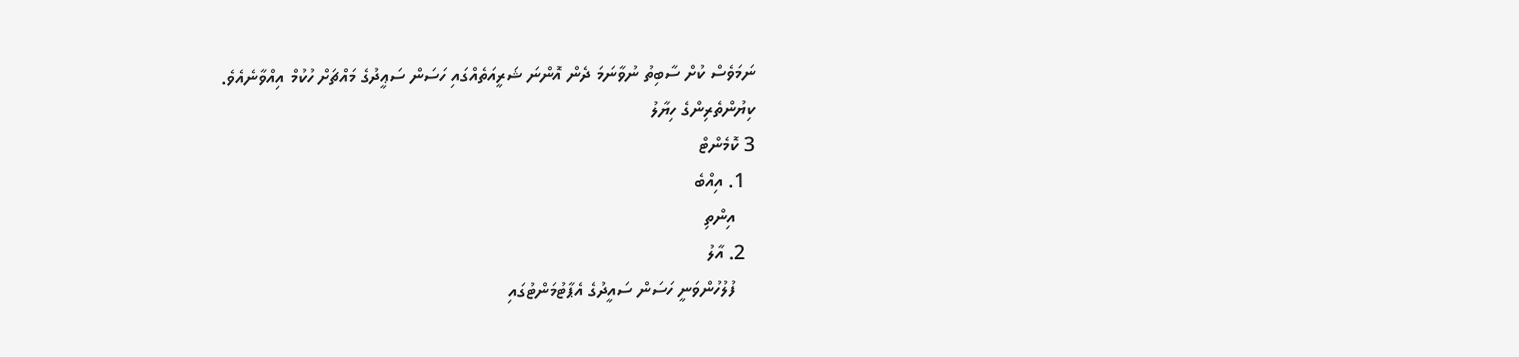ނަމަވެސް ކުށް ސާބިތު ނުވާނަމަ ދެން އޮންނަ ޝަރީއަތެއްގައި ހަސަން ސަޢީދުގެ މައްޗަށް ހުކުމް އިއްވާނެއެވެ.
ކިޔުންތެރިންގެ ހިޔާލު
3 ކޮމެންޓް
  1. އިއްބެ
    އިންތި
  2. އާލު
    ފުލުހުންވަނީ ހަސަން ސައީދުގެ އެޕާޓުމަންޓުގައި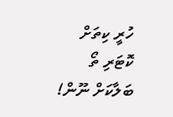ހުރީ ކިތަށް ކޮޓަރި ތޯ ބަލާކަށް ނޫން!